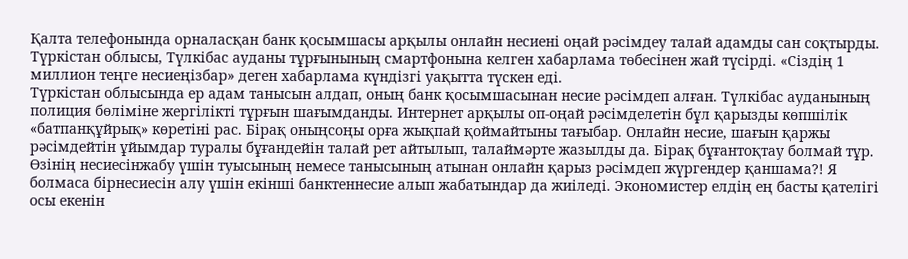Қалта телефонында орналасқан банк қосымшасы арқылы онлайн несиені оңай рәсімдеу талай адамды сан соқтырды. Түркістан облысы, Түлкібас ауданы тұрғынының смартфонына келген хабарлама төбесінен жай түсірді. «Сіздің 1 миллион теңге несиеңізбар» деген хабарлама күндізгі уақытта түскен еді.
Түркістан облысында ер адам танысын алдап, оның банк қосымшасынан несие рәсімдеп алған. Түлкібас ауданының полиция бөліміне жергілікті тұрғын шағымданды. Интернет арқылы оп-оңай рәсімделетін бұл қарызды көпшілік «батпанқұйрық» көретіні рас. Бірақ оныңсоңы орға жықпай қоймайтыны тағыбар. Онлайн несие, шағын қаржы рәсімдейтін ұйымдар туралы бұғандейін талай рет айтылып, талаймәрте жазылды да. Бірақ бұғантоқтау болмай тұр. Өзінің несиесінжабу үшін туысының немесе танысының атынан онлайн қарыз рәсімдеп жүргендер қаншама?! Я болмаса бірнесиесін алу үшін екінші банктеннесие алып жабатындар да жиіледі. Экономистер елдің ең басты қателігі осы екенін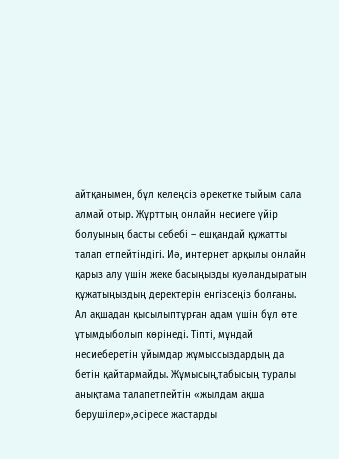айтқанымен, бұл келеңсіз әрекетке тыйым сала алмай отыр. Жұрттың онлайн несиеге үйір болуының басты себебі – ешқандай құжатты талап етпейтіндігі. Иә, интернет арқылы онлайн қарыз алу үшін жеке басыңызды куәландыратын құжатыңыздың деректерін енгізсеңіз болғаны. Ал ақшадан қысылыптұрған адам үшін бұл өте ұтымдыболып көрінеді. Тіпті, мұндай несиеберетін ұйымдар жұмыссыздардың да бетін қайтармайды. Жұмысың,табысың туралы анықтама талапетпейтін «жылдам ақша берушілер»,әсіресе жастарды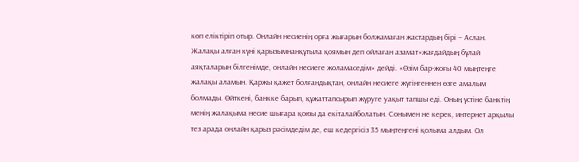көп еліктіріп отыр. Онлайн несиенің орға жығарын болжамаған жастардың бірі – Аслан.
Жалақы алған күні қарызымнанқұтыла қоямын деп ойлаған азамат«жағдайдың бұлай аяқталарын білгенімде, онлайн несиеге жоламаседім» дейді. «Өзім бар-жоғы 40 мыңтеңге жалақы аламын. Қаржы қажет болғандықтан, онлайн несиеге жүгінгеннен өзге амалым болмады. Өйткені, банкке барып, құжаттапсырып жүруге уақыт тапшы еді. Оның үстіне банктің менің жалақыма несие шығара қоюы да екіталайболатын. Сонымен не керек, интернет арқылы тез арада онлайн қарыз рәсімдедім де, еш кедергісіз 35 мыңтеңгені қолыма алдым. Ол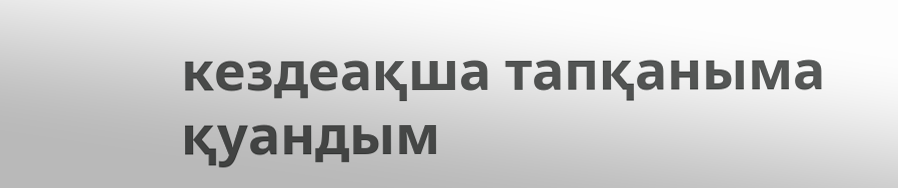кездеақша тапқаныма қуандым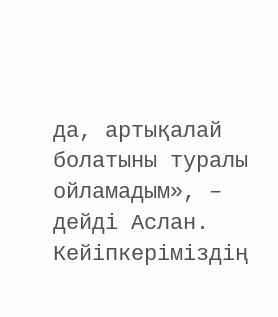да, артықалай болатыны туралы ойламадым», – дейді Аслан. Кейіпкеріміздің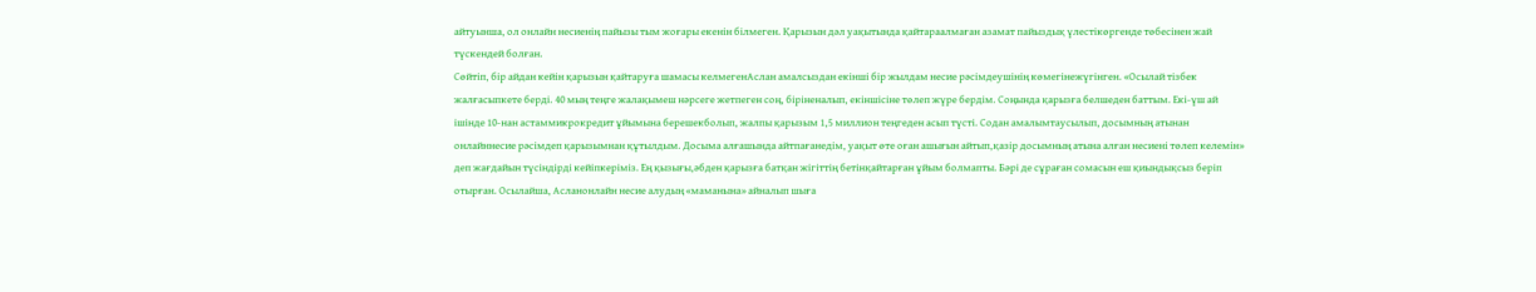айтуынша, ол онлайн несиенің пайызы тым жоғары екенін білмеген. Қарызын дәл уақытында қайтараалмаған азамат пайыздық үлестікөргенде төбесінен жай түскендей болған.
Сөйтіп, бір айдан кейін қарызын қайтаруға шамасы келмегенАслан амалсыздан екінші бір жылдам несие рәсімдеушінің көмегінежүгінген. «Осылай тізбек жалғасыпкете берді. 40 мың теңге жалақымеш нәрсеге жетпеген соң, біріненалып, екіншісіне төлеп жүре бердім. Соңында қарызға белшеден баттым. Екі-үш ай ішінде 10-нан астаммикрокредит ұйымына берешекболып, жалпы қарызым 1,5 миллион теңгеден асып түсті. Содан амалымтаусылып, досымның атынан онлайннесие рәсімдеп қарызымнан құтылдым. Досыма алғашында айтпағанедім, уақыт өте оған ашығын айтып,қазір досымның атына алған несиені төлеп келемін» деп жағдайын түсіндірді кейіпкеріміз. Ең қызығы,әбден қарызға батқан жігіттің бетінқайтарған ұйым болмапты. Бәрі де сұраған сомасын еш қиындықсыз беріп отырған. Осылайша, Асланонлайн несие алудың «маманына» айналып шыға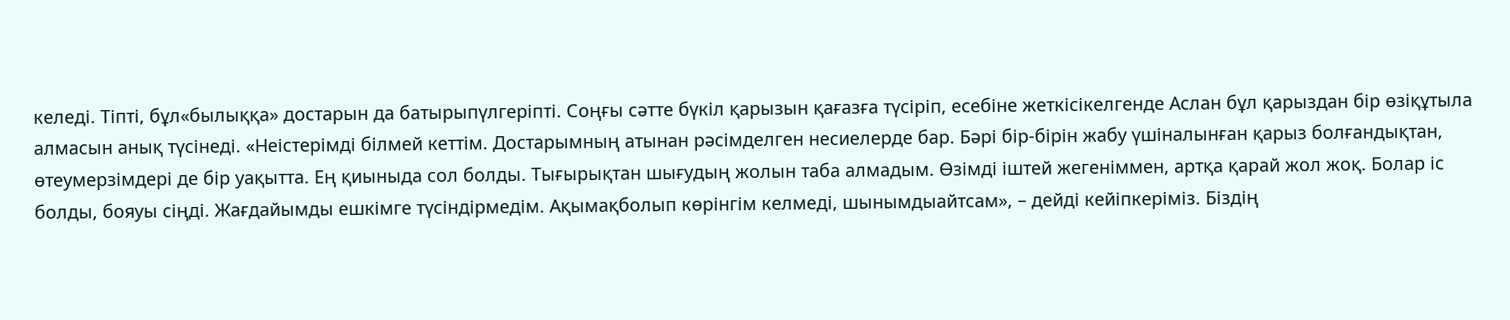келеді. Тіпті, бұл«былыққа» достарын да батырыпүлгеріпті. Соңғы сәтте бүкіл қарызын қағазға түсіріп, есебіне жеткісікелгенде Аслан бұл қарыздан бір өзіқұтыла алмасын анық түсінеді. «Неістерімді білмей кеттім. Достарымның атынан рәсімделген несиелерде бар. Бәрі бір-бірін жабу үшіналынған қарыз болғандықтан, өтеумерзімдері де бір уақытта. Ең қиыныда сол болды. Тығырықтан шығудың жолын таба алмадым. Өзімді іштей жегеніммен, артқа қарай жол жоқ. Болар іс болды, бояуы сіңді. Жағдайымды ешкімге түсіндірмедім. Ақымақболып көрінгім келмеді, шынымдыайтсам», – дейді кейіпкеріміз. Біздің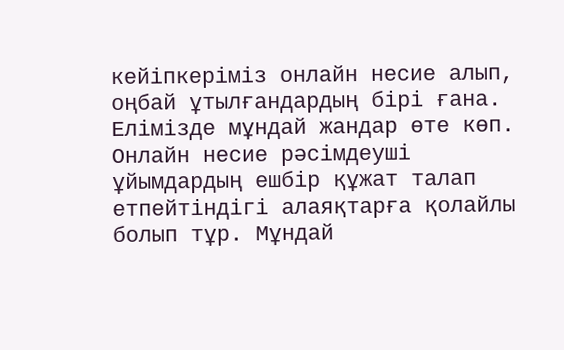кейіпкеріміз онлайн несие алып, оңбай ұтылғандардың бірі ғана. Елімізде мұндай жандар өте көп. Онлайн несие рәсімдеуші ұйымдардың ешбір құжат талап етпейтіндігі алаяқтарға қолайлы болып тұр. Мұндай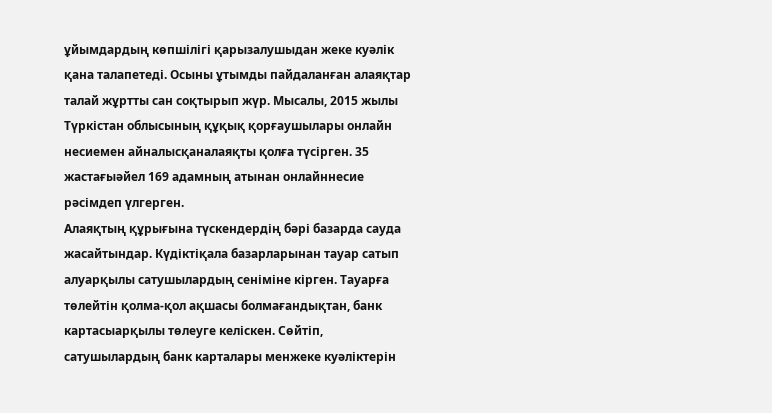ұйымдардың көпшілігі қарызалушыдан жеке куәлік қана талапетеді. Осыны ұтымды пайдаланған алаяқтар талай жұртты сан соқтырып жүр. Мысалы, 2015 жылы Түркістан облысының құқық қорғаушылары онлайн несиемен айналысқаналаяқты қолға түсірген. 35 жастағыәйел 169 адамның атынан онлайннесие рәсімдеп үлгерген.
Алаяқтың құрығына түскендердің бәрі базарда сауда жасайтындар. Күдіктіқала базарларынан тауар сатып алуарқылы сатушылардың сеніміне кірген. Тауарға төлейтін қолма-қол ақшасы болмағандықтан, банк картасыарқылы төлеуге келіскен. Сөйтіп, сатушылардың банк карталары менжеке куәліктерін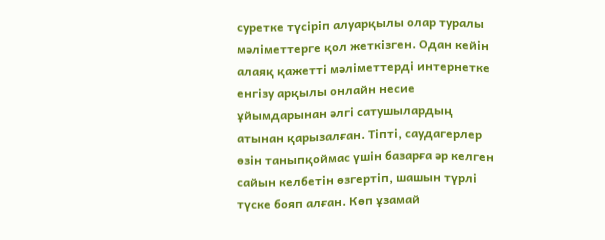суретке түсіріп алуарқылы олар туралы мәліметтерге қол жеткізген. Одан кейін алаяқ қажетті мәліметтерді интернетке енгізу арқылы онлайн несие ұйымдарынан әлгі сатушылардың атынан қарызалған. Тіпті, саудагерлер өзін таныпқоймас үшін базарға әр келген сайын келбетін өзгертіп, шашын түрлі түске бояп алған. Көп ұзамай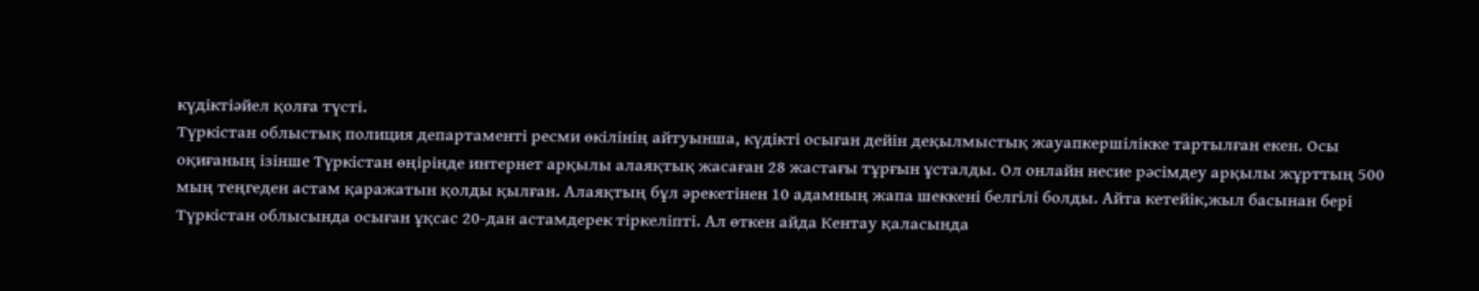күдіктіәйел қолға түсті.
Түркістан облыстық полиция департаменті ресми өкілінің айтуынша, күдікті осыған дейін деқылмыстық жауапкершілікке тартылған екен. Осы оқиғаның ізінше Түркістан өңірінде интернет арқылы алаяқтық жасаған 28 жастағы тұрғын ұсталды. Ол онлайн несие рәсімдеу арқылы жұрттың 500 мың теңгеден астам қаражатын қолды қылған. Алаяқтың бұл әрекетінен 10 адамның жапа шеккені белгілі болды. Айта кетейік,жыл басынан бері Түркістан облысында осыған ұқсас 20-дан астамдерек тіркеліпті. Ал өткен айда Кентау қаласында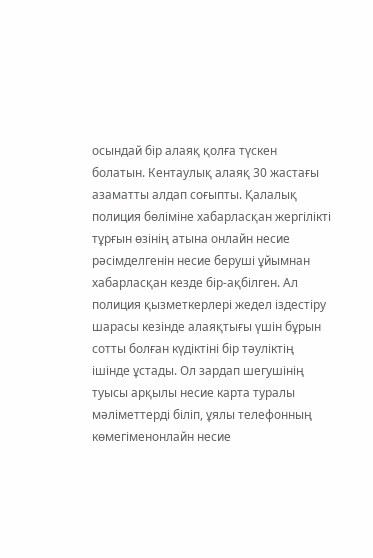осындай бір алаяқ қолға түскен болатын. Кентаулық алаяқ 30 жастағы азаматты алдап соғыпты. Қалалық полиция бөліміне хабарласқан жергілікті тұрғын өзінің атына онлайн несие рәсімделгенін несие беруші ұйымнан хабарласқан кезде бір-ақбілген. Ал полиция қызметкерлері жедел іздестіру шарасы кезінде алаяқтығы үшін бұрын сотты болған күдіктіні бір тәуліктің ішінде ұстады. Ол зардап шегушінің туысы арқылы несие карта туралы мәліметтерді біліп, ұялы телефонның көмегіменонлайн несие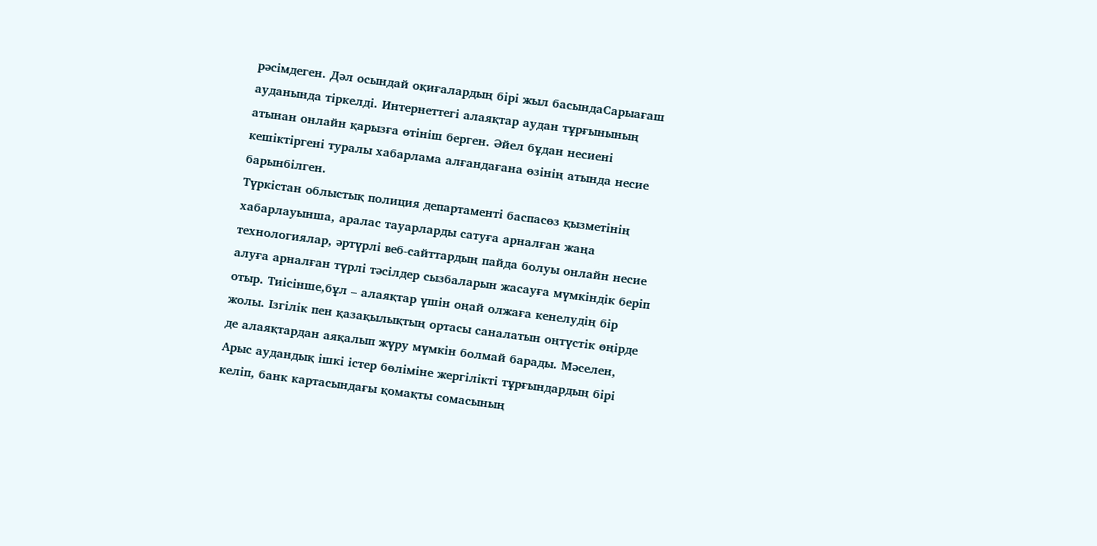рәсімдеген. Дәл осындай оқиғалардың бірі жыл басындаСарыағаш ауданында тіркелді. Интернеттегі алаяқтар аудан тұрғынының атынан онлайн қарызға өтініш берген. Әйел бұдан несиені кешіктіргені туралы хабарлама алғандағана өзінің атында несие барынбілген.
Түркістан облыстық полиция департаменті баспасөз қызметінің хабарлауынша, аралас тауарларды сатуға арналған жаңа технологиялар, әртүрлі веб-сайттардың пайда болуы онлайн несие алуға арналған түрлі тәсілдер сызбаларын жасауға мүмкіндік беріп отыр. Тиісінше,бұл – алаяқтар үшін оңай олжаға кенелудің бір жолы. Ізгілік пен қазақылықтың ортасы саналатын оңтүстік өңірде де алаяқтардан аяқалып жүру мүмкін болмай барады. Мәселен, Арыс аудандық ішкі істер бөліміне жергілікті тұрғындардың бірі келіп, банк картасындағы қомақты сомасының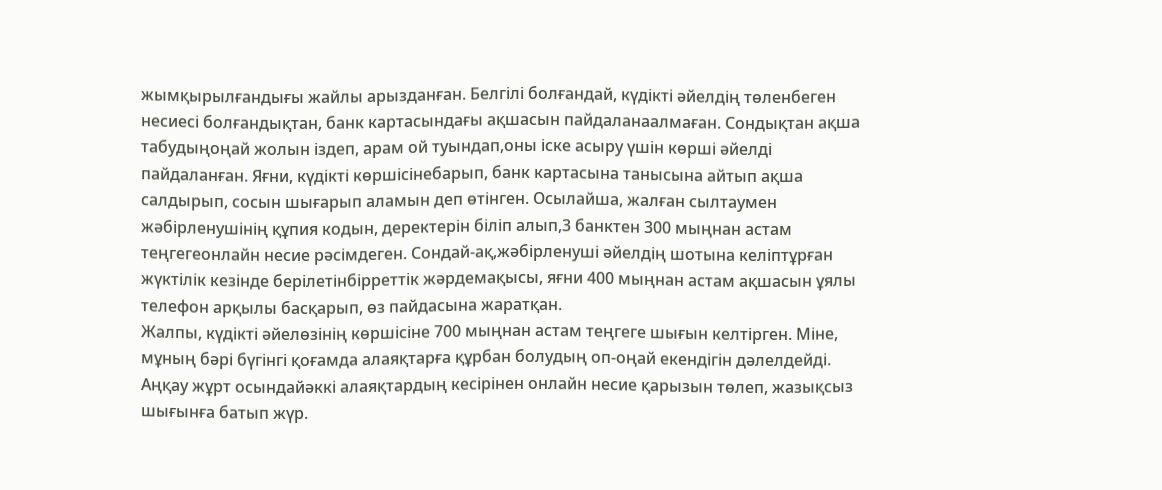жымқырылғандығы жайлы арызданған. Белгілі болғандай, күдікті әйелдің төленбеген несиесі болғандықтан, банк картасындағы ақшасын пайдаланаалмаған. Сондықтан ақша табудыңоңай жолын іздеп, арам ой туындап,оны іске асыру үшін көрші әйелді пайдаланған. Яғни, күдікті көршісінебарып, банк картасына танысына айтып ақша салдырып, сосын шығарып аламын деп өтінген. Осылайша, жалған сылтаумен жәбірленушінің құпия кодын, деректерін біліп алып,3 банктен 300 мыңнан астам теңгегеонлайн несие рәсімдеген. Сондай-ақ,жәбірленуші әйелдің шотына келіптұрған жүктілік кезінде берілетінбірреттік жәрдемақысы, яғни 400 мыңнан астам ақшасын ұялы телефон арқылы басқарып, өз пайдасына жаратқан.
Жалпы, күдікті әйелөзінің көршісіне 700 мыңнан астам теңгеге шығын келтірген. Міне, мұның бәрі бүгінгі қоғамда алаяқтарға құрбан болудың оп-оңай екендігін дәлелдейді. Аңқау жұрт осындайәккі алаяқтардың кесірінен онлайн несие қарызын төлеп, жазықсыз шығынға батып жүр.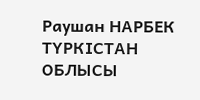Раушан НАРБЕК
ТҮРКІСТАН ОБЛЫСЫ